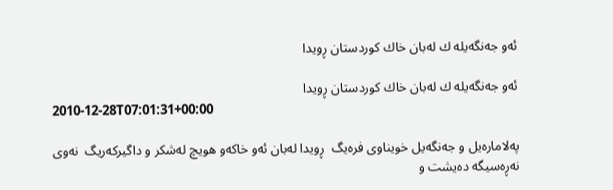ئه‌و جه‌نگه‌یله‌ ك له‌بان خاك كوردستان ڕویدا

ئه‌و جه‌نگه‌یله‌ ك له‌بان خاك كوردستان ڕویدا
2010-12-28T07:01:31+00:00

په‌لاماره‌یل و جه‌نگه‌یل خویناوى فره‌یگ  ڕویدا له‌بان ئه‌و خاكه‌و هویچ له‌شكر و داگیركه‌ریگ  نه‌وى نه‌ڕه‌سیگه‌ ده‌یشت و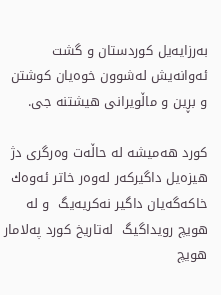به‌رزایه‌یل كوردستان و گشت ئه‌وانه‌یش له‌شوون خوه‌یان كوشتن و بڕین و ماڵویرانى هیشتنه‌ جى.

كورد هه‌میشه‌ له‌ حاڵه‌ت وه‌رگرى دژ هیزه‌یل داگیركه‌ر له‌وه‌ر خاتر ئه‌وه‌ك خاكه‌گه‌یان داگیر نه‌كریه‌یگ  و له‌ هویچ رویداگیگ  له‌تاریخ كورد په‌لامار هویچ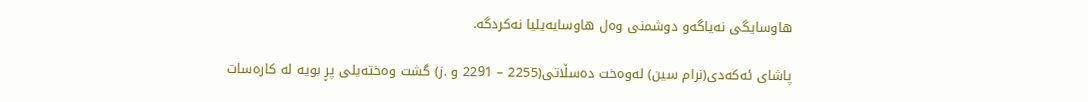هاوسایگى نه‌یاگه‌و دوشمنى وه‌ل هاوسایه‌یلیا نه‌كردگه‌.

پاشاى ئه‌كه‌دى(نرام سین) له‌وه‌خت ده‌سڵاتى(2255 – 2291 و .ز) گشت وه‌خته‌یلى پڕ بویه‌ له‌ كاره‌سات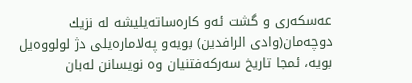عه‌سكه‌رى و گشت ئه‌و كاره‌ساته‌یلیشه‌ له‌ نزیك دوچه‌مان(وادى الرافدین) بویه‌و په‌لاماره‌یلى دژ لولووه‌یل بویه‌، ئمجا تاریخ سه‌ركه‌فتنیان وه‌ نویسانن له‌بان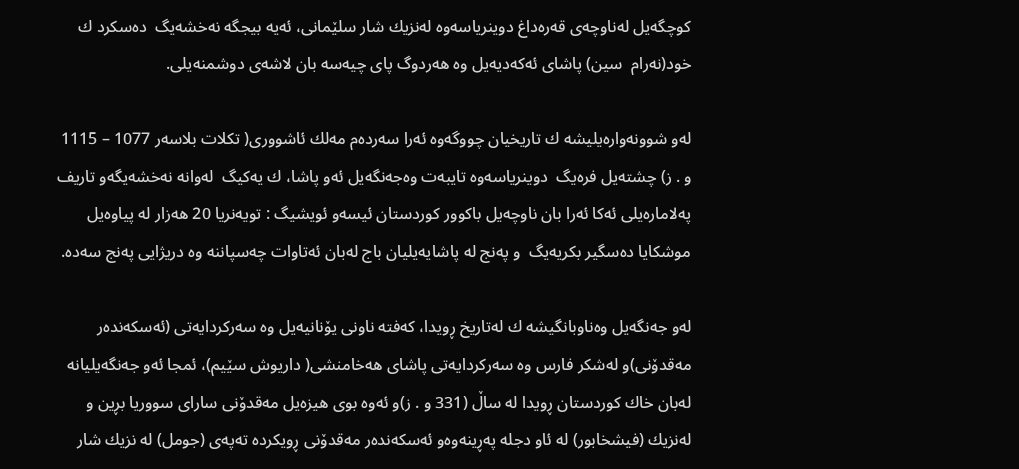كوچگه‌یل له‌ناوچه‌ى قه‌ره‌داغ دوینریاسه‌وه‌ له‌نزیك شار سلێمانى، ئه‌یه‌ بیجگه‌ نه‌خشه‌یگ  ده‌سكرد ك خود(نه‌رام  سین) پاشاى ئه‌كه‌دیه‌یل وه‌ هه‌ردوگ پاى چیه‌سه‌ بان لاشه‌ى دوشمنه‌یلى.

له‌و شوونه‌واره‌یلیشه‌ ك تاریخیان چووگه‌وه‌ ئه‌را سه‌رده‌م مه‌لك ئاشوورى( تكلات بلاسه‌ر 1077 – 1115 و . ز) چشته‌یل فره‌یگ  دوینریاسه‌وه‌ تایبه‌ت وه‌جه‌نگه‌یل ئه‌و پاشا، ك یه‌كیگ  له‌وانه‌ نه‌خشه‌یگه‌و تاریف په‌لاماره‌یلى ئه‌كا ئه‌را بان ناوچه‌یل باكوور كوردستان ئیسه‌و ئویشیگ : تویه‌نریا 20 هه‌زار له‌ پیاوه‌یل موشكایا ده‌سگیر بكریه‌یگ  و په‌نج له‌ پاشایه‌یلیان باج له‌بان ئه‌تاوات چه‌سپاننه‌ وه‌ دریژایى په‌نج سه‌ده‌.

له‌و جه‌نگه‌یل وه‌ناوبانگیشه‌ ك له‌تاریخ ڕویدا، كه‌فته‌ ناونى یۆنانیه‌یل وه‌ سه‌ركردایه‌تى (ئه‌سكه‌نده‌ر مه‌قدۆنى)و له‌شكر فارس وه‌ سه‌ركردایه‌تى پاشاى هه‌خامنشى( داریوش سێیم)، ئمجا ئه‌و جه‌نگه‌یلیانه‌ له‌بان خاك كوردستان ڕویدا له‌ ساڵ (331 و . ز)و ئه‌وه‌ بوى هیزه‌یل مه‌قدۆنى ساراى سووریا بڕین و له‌نزیك (فیشخابور) له‌ ئاو دجله‌ په‌ڕینه‌وه‌و ئه‌سكه‌نده‌ر مه‌قدۆنى ڕویكرده‌ ته‌په‌ى (جومل) له‌ نزیك شار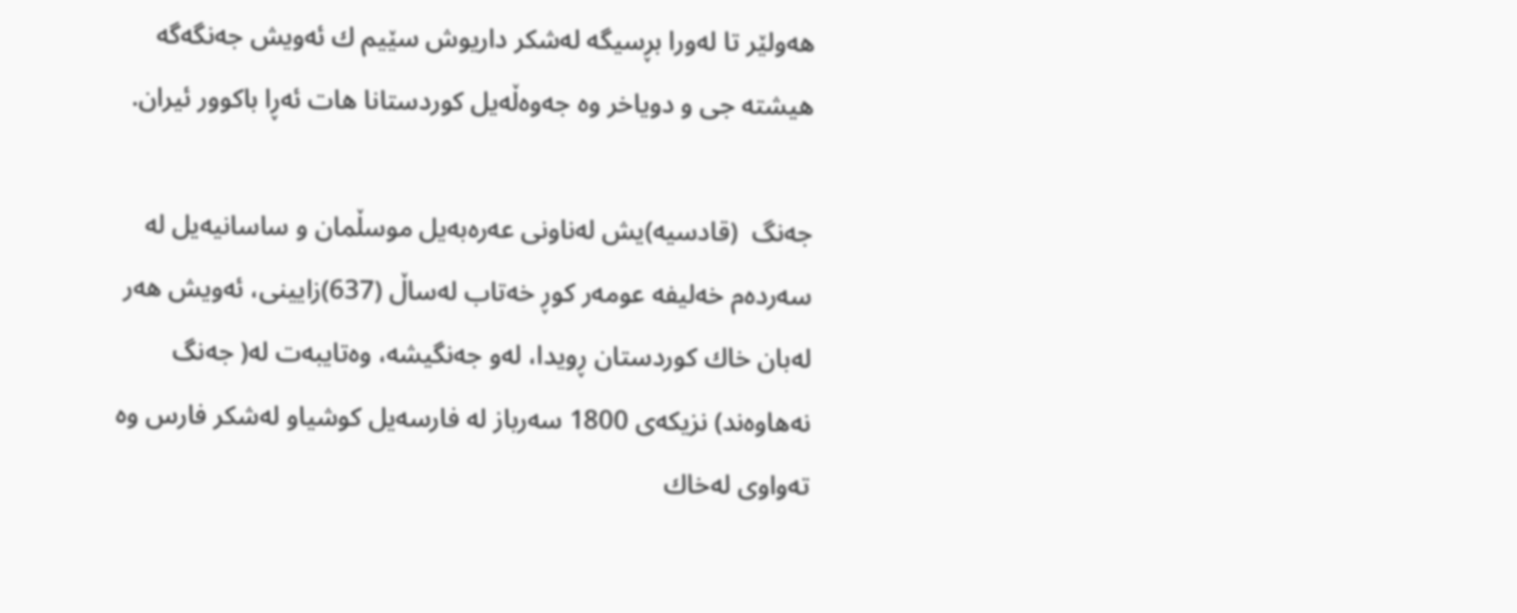هه‌ولێر تا له‌ورا بڕسیگه‌ له‌شكر داریوش سێیم ك ئه‌ویش جه‌نگه‌گه‌ هیشته‌ جى و دویاخر وه‌ جه‌وه‌ڵه‌یل كوردستانا هات ئه‌ڕا باكوور ئیران.

جه‌نگ  (قادسیه‌)یش له‌ناونى عه‌ره‌به‌یل موسڵمان و ساسانیه‌یل له‌ سه‌رده‌م خه‌لیفه‌ عومه‌ر كوڕ خه‌تاب له‌ساڵ (637)زایینى، ئه‌ویش هه‌ر له‌بان خاك كوردستان ڕویدا، له‌و جه‌نگیشه‌، وه‌تایبه‌ت له‌( جه‌نگ  نه‌هاوه‌ند) نزیكه‌ى 1800 سه‌رباز له‌ فارسه‌یل كوشیاو له‌شكر فارس وه‌ ته‌واوى له‌خاك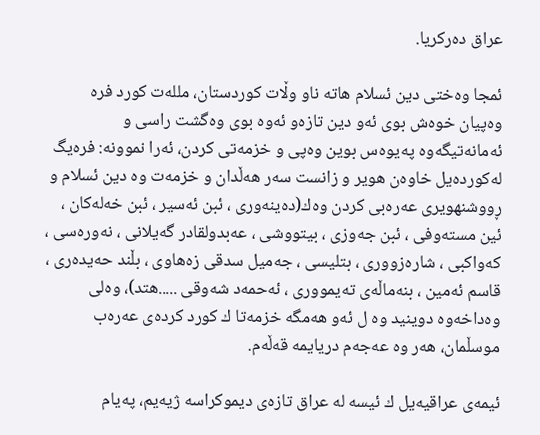عراق ده‌ركریا.

ئمجا وه‌ختى دین ئسلام هاته‌ ناو وڵات كوردستان، ملله‌ت كورد فره‌ وه‌پیان خوه‌ش بوى ئه‌و دین تازه‌و ئه‌وه‌ بوى وه‌گشت راسى و ئه‌مانه‌تیگه‌وه‌ په‌یوه‌س بوین وه‌پى و خزمه‌تى كردن، ئه‌را نموونه‌: فره‌یگ  له‌كورده‌یل خاوه‌ن هویر و زانست سه‌ر هه‌ڵدان و خزمه‌ت وه‌ دین ئسلام و ڕووشنهویرى عه‌ره‌بى كردن وه‌ك(ده‌ینه‌ورى ، ئبن ئه‌سیر ، ئبن خه‌له‌كان ، ئین مسته‌وفى ، ئبن جه‌وزى ، بیتووشى ، عه‌بدولقادر گه‌یلانى ، نه‌وره‌سى ، كه‌واكبى ، شاره‌زوورى ، بتلیسى ، جه‌میل سدقى زه‌هاوى ، بڵند حه‌یده‌رى ، قاسم ئه‌مین ، بنه‌ماڵه‌ى ته‌یموورى ، ئه‌حمه‌د شه‌وقى .....هتد)، وه‌لى وه‌داخه‌وه‌ دوینید وه‌ ل ئه‌و هه‌مگه‌ خزمه‌تا ك كورد كرده‌ى عه‌ره‌ب موسڵمان، هه‌ر وه‌ عه‌جه‌م دریایمه‌ قه‌ڵه‌م.

ئیمه‌ى عراقیه‌یل ك ئیسه‌ له‌ عراق تازه‌ى دیموكراسه‌ ژیه‌یم، په‌یام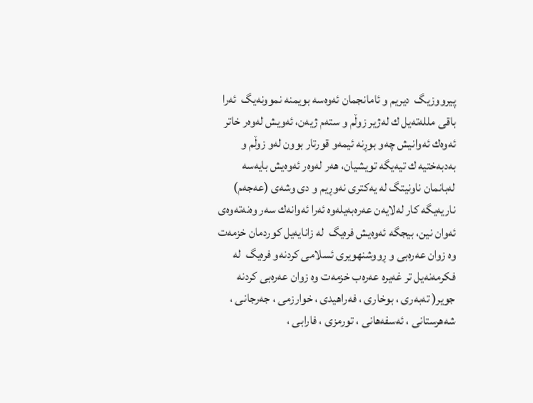پیرووزیگ  دیریم و ئامانجمان ئه‌وه‌سه‌ بویمنه‌ نموونه‌یگ  ئه‌را باقى ملله‌ته‌یل ك له‌ژیر زوڵم و سته‌م ژیه‌ن، ئه‌ویش له‌وه‌ر خاتر ئه‌وه‌ك ئه‌وانیش چه‌و بوڕنه‌ ئیمه‌و قورتار بوون له‌و زوڵم و به‌دبه‌ختیه‌ ك تیه‌یگه‌ تویشیان، هه‌ر له‌وه‌ر ئه‌وه‌یش بایه‌سه‌ له‌بانمان ناونیتگ له‌ یه‌كترى نه‌وڕیم و دى وشه‌ى (عه‌جه‌م) ناریه‌یگه‌ كار له‌لایه‌ن عه‌ره‌به‌یله‌وه‌ ئه‌را ئه‌وانه‌ك سه‌ر وه‌نه‌ته‌وه‌ى ئه‌وان نین، بیجگه‌ ئه‌وه‌یش فره‌یگ  له‌ زانایه‌یل كوردمان خزمه‌ت وه‌ زوان عه‌ره‌بى و ڕووشنهویرى ئسلامى كردنه‌و فره‌یگ  له‌ فكرمه‌نه‌یل تر غه‌یره‌ عه‌ره‌ب خزمه‌ت وه‌ زوان عه‌ره‌بى كردنه‌ جویر( ته‌به‌رى ، بوخارى ، فه‌راهیدى ، خوارزمى ، جه‌رجانى ، شه‌هرستانى ، ئه‌سفه‌هانى ، تورمزى ، فارابى ،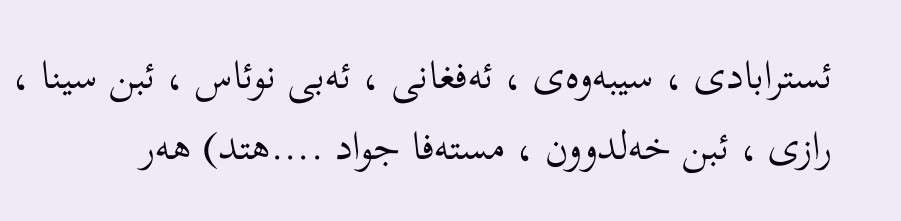ئسترابادى ، سیبه‌وه‌ى ، ئه‌فغانى ، ئه‌بى نوئاس ، ئبن سینا ، رازى ، ئبن خه‌لدوون ، مسته‌فا جواد ....هتد) هه‌ر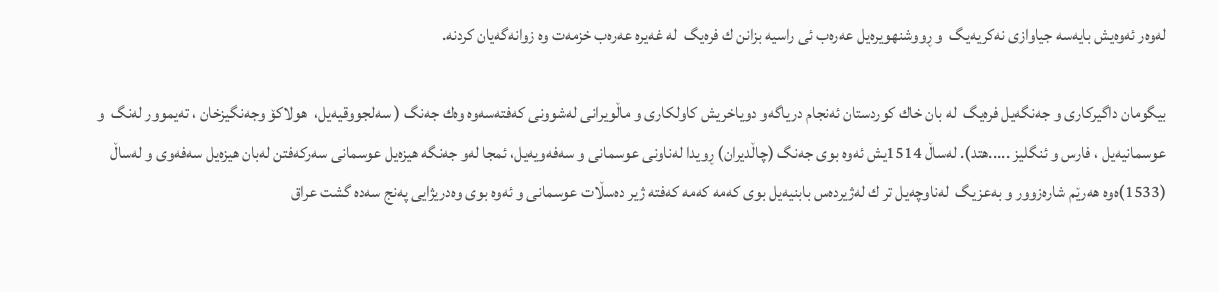له‌وه‌ر ئه‌وه‌یش بایه‌سه‌ جیاوازى نه‌كریه‌یگ  و ڕووشنهویره‌یل عه‌ره‌ب ئى راسیه‌ بزانن ك فره‌یگ  له‌ غه‌یره‌ عه‌ره‌ب خزمه‌ت وه‌ زوانه‌گه‌یان كردنه‌.

بیگومان داگیركارى و جه‌نگه‌یل فره‌یگ  له‌ بان خاك كوردستان ئه‌نجام دریاگه‌و دویاخریش كاولكارى و ماڵویرانى له‌شوونى كه‌فته‌سه‌وه‌ وه‌ك جه‌نگ ( سه‌لجووقیه‌یل،  هولاكۆ وجه‌نگیزخان ، ته‌یموور له‌نگ  و عوسمانیه‌یل ، فارس و ئنگلیز .....هتد). له‌ساڵ 1514یش ئه‌وه‌ بوى جه‌نگ (چاڵدیران) ڕویدا له‌ناونى عوسمانى و سه‌فه‌ویه‌یل، ئمجا له‌و جه‌نگه‌ هیزه‌یل عوسمانى سه‌ركه‌فتن له‌بان هیزه‌یل سه‌فه‌وى و له‌ساڵ (1533)ه‌وه‌ هه‌رێم شاره‌زوور و به‌عزیگ  له‌ناوچه‌یل تر ك له‌ژیرده‌س بابنیه‌یل بوى كه‌مه‌ كه‌مه‌ كه‌فته‌ ژیر ده‌سڵات عوسمانى و ئه‌وه‌ بوى وه‌دریژایى په‌نج سه‌ده‌ گشت عراق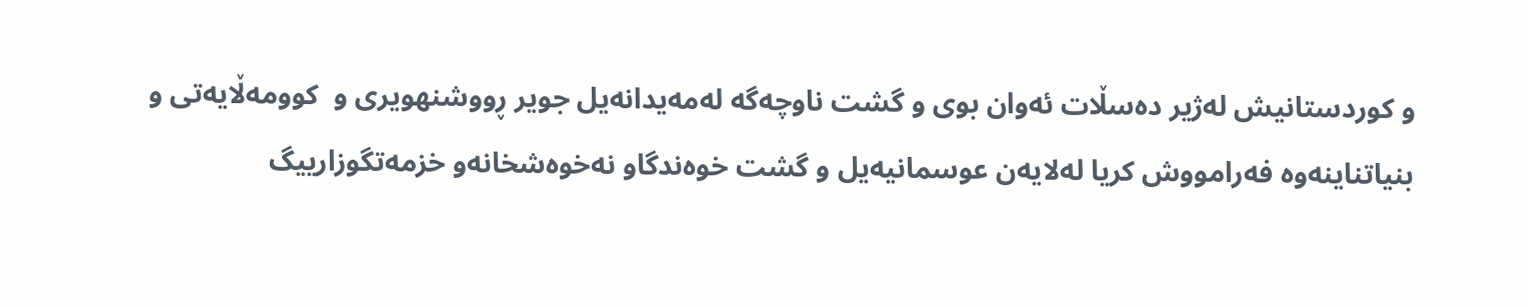و كوردستانیش له‌ژیر ده‌سڵات ئه‌وان بوى و گشت ناوچه‌گه‌ له‌مه‌یدانه‌یل جویر ڕووشنهویرى و  كوومه‌ڵایه‌تى و بنیاتناینه‌وه‌ فه‌رامووش كریا له‌لایه‌ن عوسمانیه‌یل و گشت خوه‌ندگاو نه‌خوه‌شخانه‌و خزمه‌تگوزارییگ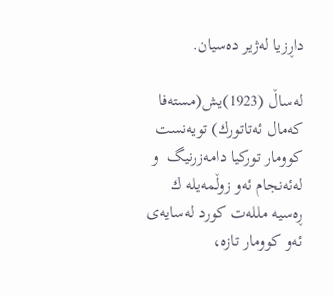داڕزیا له‌ژیر ده‌سیان.

له‌ساڵ (1923)یش(مسته‌فا كه‌مال ئه‌تاتورك) تویه‌نست كوومار توركیا دامه‌زرنیگ  و له‌ئه‌نجام ئه‌و زوڵمه‌یله‌ ك ڕه‌سیه‌ ملله‌ت كورد له‌سایه‌ى ئه‌و كوومار تازه‌،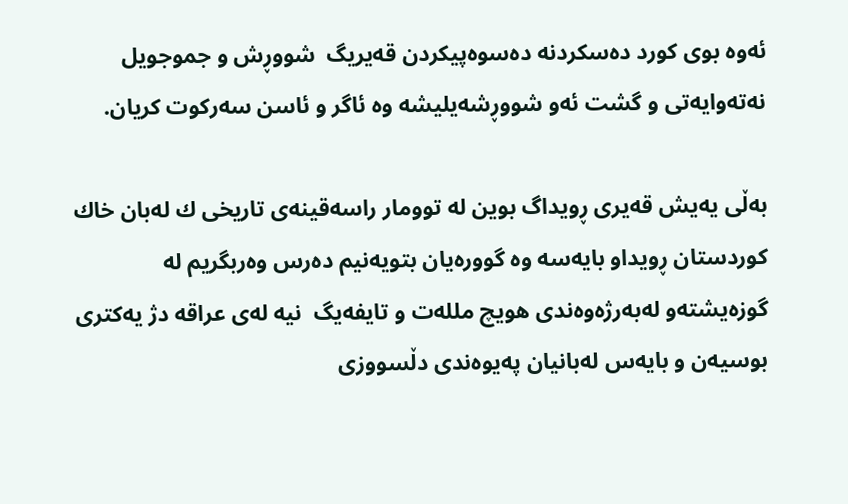ئه‌وه‌ بوى كورد ده‌سكردنه‌ ده‌سوه‌پیكردن قه‌یریگ  شووڕش و جموجویل نه‌ته‌وایه‌تى و گشت ئه‌و شووڕشه‌یلیشه‌ وه‌ ئاگر و ئاسن سه‌ركوت كریان.

به‌ڵى یه‌یش قه‌یرى ڕویداگ بوین له‌ توومار راسه‌قینه‌ى تاریخى ك له‌بان خاك كوردستان ڕویداو بایه‌سه‌ وه‌ گووره‌یان بتویه‌نیم ده‌رس وه‌ربگریم له‌ گوزه‌یشته‌و له‌به‌رژه‌وه‌ندى هویچ ملله‌ت و تایفه‌یگ  نیه‌ له‌ى عراقه‌ دژ یه‌كترى بوسیه‌ن و بایه‌س له‌بانیان په‌یوه‌ندى دڵسووزى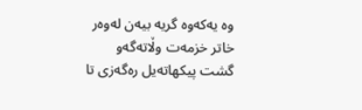وه‌ یه‌كه‌وه‌ گریه‌ بیه‌ن له‌وه‌ر خاتر خزمه‌ت وڵاته‌گه‌و گشت پیكهاته‌یل ره‌گه‌زى تا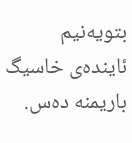بتویه‌نیم ئاینده‌ى خاسیگ  باریمنه‌ ده‌س.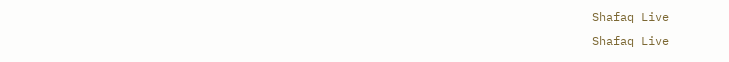Shafaq Live
Shafaq Live